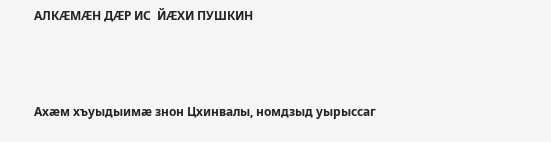АЛКÆМÆН ДÆР ИС  ЙÆХИ ПУШКИН



Ахæм хъуыдыимæ знон Цхинвалы, номдзыд уырыссаг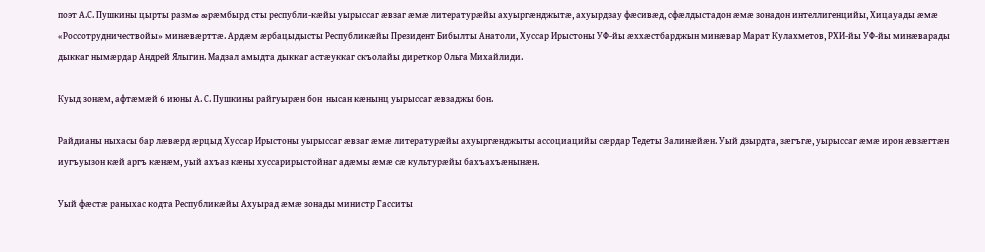поэт А.С. Пушкины цырты размæ æрæмбырд сты республи-кæйы уырыссаг æвзаг æмæ литературæйы ахуыргæнджытæ, ахуырдзау фæсивæд, сфæлдыстадон æмæ зонадон интеллигенцийы, Хицауады æмæ «Россотрудничествойы» минæвæрттæ. Ардæм æрбацыдысты Республикæйы Президент Бибылты Анатоли, Хуссар Ирыстоны УФ-йы æххæстбарджын минæвар Марат Кулахметов, РХИ-йы УФ-йы минæварады дыккаг нымæрдар Андрей Ялыгин. Мадзал амыдта дыккаг астæуккаг скъолайы диреткор Ольга Михайлиди.

Куыд зонæм, афтæмæй 6 июны А. С. Пушкины райгуырæн бон  нысан кæнынц уырыссаг æвзаджы бон.

Райдианы ныхасы бар лæвæрд æрцыд Хуссар Ирыстоны уырыссаг æвзаг æмæ литературæйы ахуыргæнджыты ассоциацийы сæрдар Тедеты Залинæйæн. Уый дзырдта, зæгъгæ, уырыссаг æмæ ирон æвзæгтæн иугъуызон кæй аргъ кæнæм, уый ахъаз кæны хуссарирыстойнаг адæмы æмæ сæ культурæйы бахъахъæнынæн.

Уый фæстæ раныхас кодта Республикæйы Ахуырад æмæ зонады министр Гасситы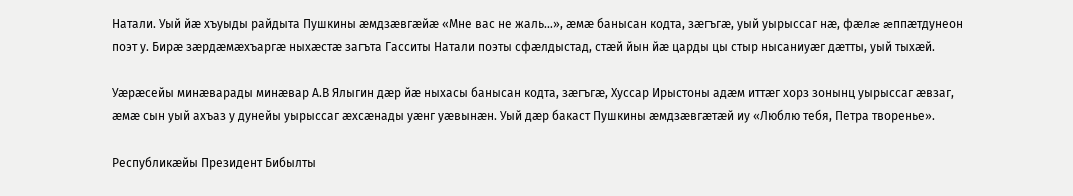Натали. Уый йæ хъуыды райдыта Пушкины æмдзæвгæйæ «Мне вас не жаль…», æмæ банысан кодта, зæгъгæ, уый уырыссаг нæ, фæлæ æппæтдунеон поэт у. Бирæ зæрдæмæхъаргæ ныхæстæ загъта Гасситы Натали поэты сфæлдыстад, стæй йын йæ царды цы стыр нысаниуæг дæтты, уый тыхæй.

Уæрæсейы минæварады минæвар А.В Ялыгин дæр йæ ныхасы банысан кодта, зæгъгæ, Хуссар Ирыстоны адæм иттæг хорз зонынц уырыссаг æвзаг, æмæ сын уый ахъаз у дунейы уырыссаг æхсæнады уæнг уæвынæн. Уый дæр бакаст Пушкины æмдзæвгæтæй иу «Люблю тебя, Петра творенье».

Республикæйы Президент Бибылты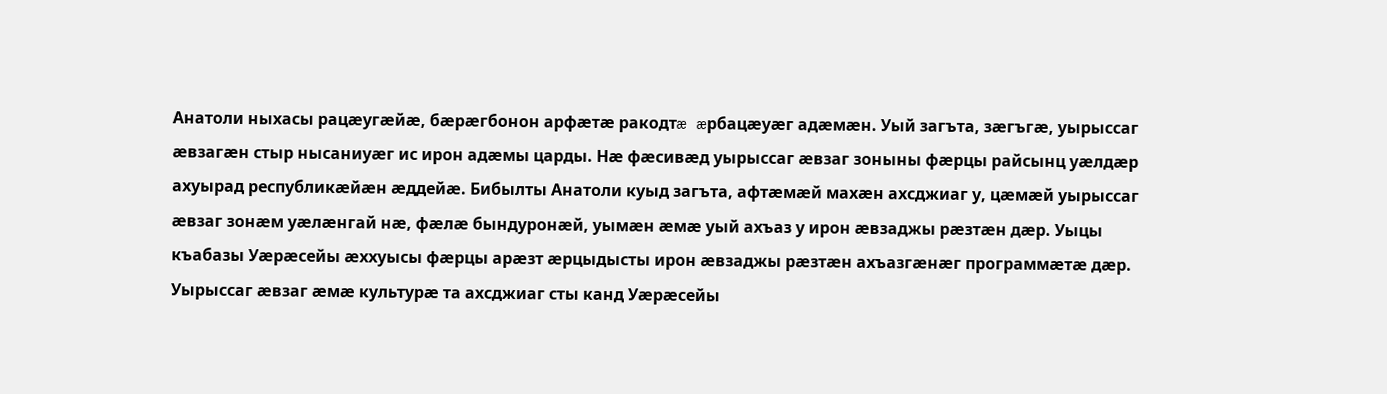Анатоли ныхасы рацæугæйæ, бæрæгбонон арфæтæ ракодтæ æрбацæуæг адæмæн. Уый загъта, зæгъгæ, уырыссаг æвзагæн стыр нысаниуæг ис ирон адæмы царды. Нæ фæсивæд уырыссаг æвзаг зоныны фæрцы райсынц уæлдæр ахуырад республикæйæн æддейæ. Бибылты Анатоли куыд загъта, афтæмæй махæн ахсджиаг у, цæмæй уырыссаг æвзаг зонæм уæлæнгай нæ, фæлæ бындуронæй, уымæн æмæ уый ахъаз у ирон æвзаджы рæзтæн дæр. Уыцы къабазы Уæрæсейы æххуысы фæрцы арæзт æрцыдысты ирон æвзаджы рæзтæн ахъазгæнæг программæтæ дæр. Уырыссаг æвзаг æмæ культурæ та ахсджиаг сты канд Уæрæсейы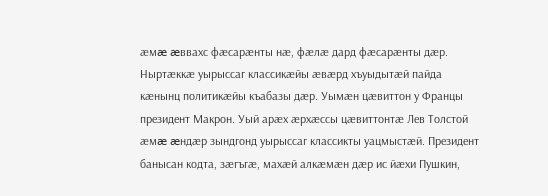æмæ æввахс фæсарæнты нæ, фæлæ дард фæсарæнты дæр. Ныртæккæ уырыссаг классикæйы æвæрд хъуыдытæй пайда кæнынц политикæйы къабазы дæр. Уымæн цæвиттон у Францы президент Макрон. Уый арæх æрхæссы цæвиттонтæ Лев Толстой æмæ æндæр зындгонд уырыссаг классикты уацмыстæй. Президент банысан кодта, зæгъгæ, махæй алкæмæн дæр ис йæхи Пушкин,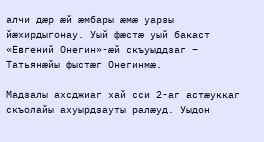алчи дæр æй æмбары æмæ уарзы йæхирдыгонау. Уый фæстæ уый бакаст «Евгений Онегин»-æй скъуыддзаг – Татьянæйы фыстæг Онегинмæ.

Мадзалы ахсджиаг хай сси 2-аг астæуккаг скъолайы ахуырдзауты ралæуд. Уыдон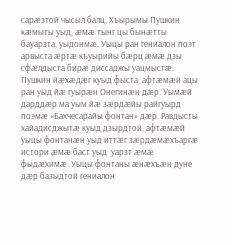сарæзтой чысыл балц, Хъырымы Пушкин кæмыты уыд, æмæ тынг цы бынæтты бауарзта, уыдонмæ. Уыцы ран гениалон поэт арвыста æртæ къуырийы бæрц æмæ дзы сфæлдыста бирæ диссаджы уацмыстæ. Пушкин йæхæдæг куыд фыста, афтæмæй ацы ран уыд йæ гуырæн Онегинæн дæр. Уымæй дарддæр ма уым йæ зæрдæйы райгуырд поэмæ «Бахчесарайы фонтан» дæр. Равдысты хайадисджытæ куыд дзырдтой, афтæмæй уыцы фонтанæн уыд иттæг зæрдæмæхъаргæ истори æмæ баст уыд  уарзт æмæ фыдæхимæ. Уыцы фонтаны æнæхъæн дуне дæр базыдтой гениалон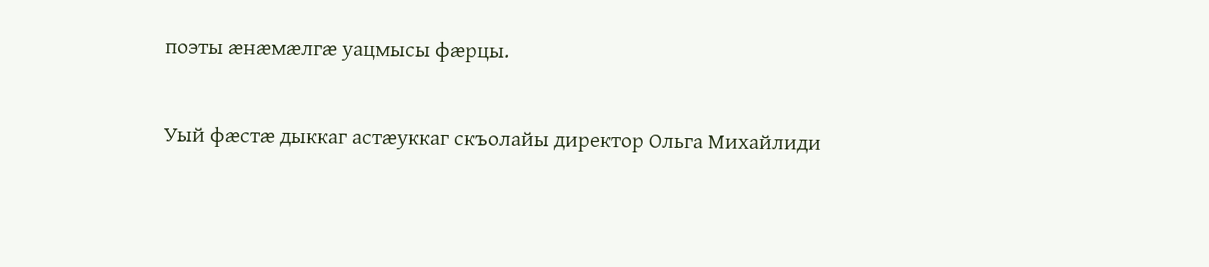поэты æнæмæлгæ уацмысы фæрцы.

Уый фæстæ дыккаг астæуккаг скъолайы директор Ольга Михайлиди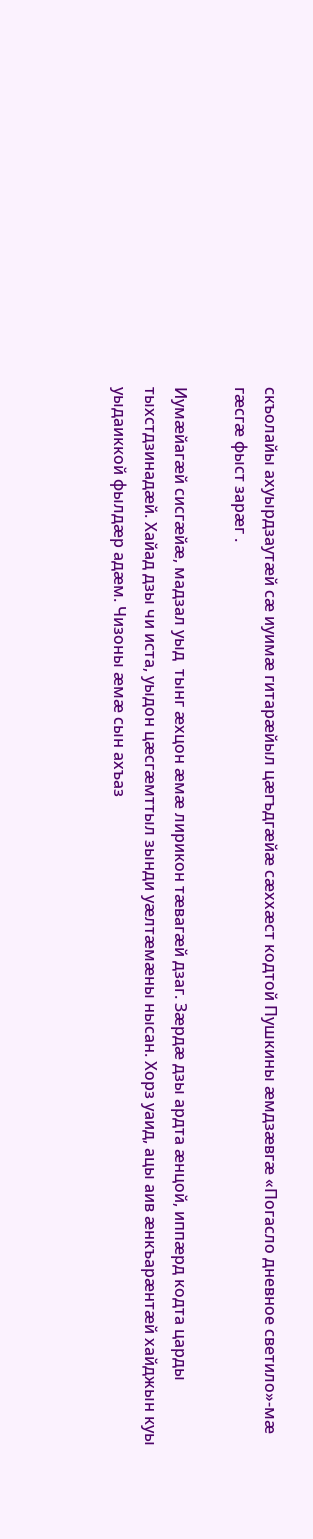скъолайы ахуырдзаутæй сæ иуимæ гитарæйыл цæгъдгæйæ сæххæст кодтой Пушкины æмдзæвгæ «Погасло дневное светило»-мæ гæсгæ фыст зарæг .

Иумæйагæй сисгæйæ, мадзал уыд  тынг æхцон æмæ лирикон тæвагæй дзаг. Зæрдæ дзы ардта æнцой, иппæрд кодта царды тыхстдзинадæй. Хайад дзы чи иста, уыдон цæсгæмттыл зынди уæлтæмæны нысан. Хорз уаид, ацы аив æнкъарæнтæй хайджын куы уыдаиккой фылдæр адæм. Чизоны æмæ сын ахъаз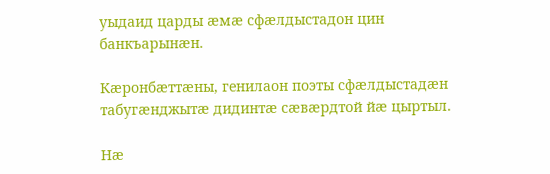уыдаид царды æмæ сфæлдыстадон цин банкъарынæн.

Кæронбæттæны, генилаон поэты сфæлдыстадæн табугæнджытæ дидинтæ сæвæрдтой йæ цыртыл.

Нæ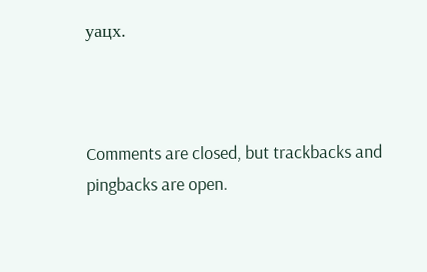уацх.



Comments are closed, but trackbacks and pingbacks are open.